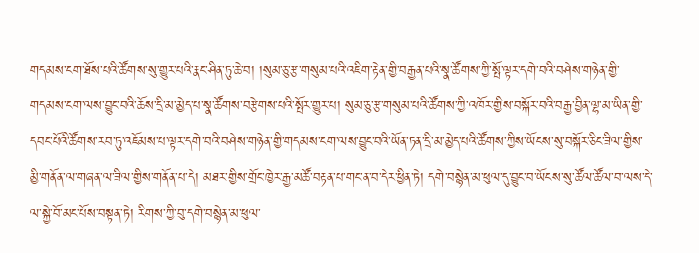གདམས་ངག་ཐོས་པའི་ཚོགས་སུ་གྱུར་པའི་རྣང་ཤིན་ཏུ་ཆེ་བ། །སུམ་ཅུ་རྩ་གསུམ་པའི་འཇིག་རྟེན་གྱི་བརྒྱན་པའི་སྣ་ཚོགས་ཀྱི་སྤོ་ལྟར་དགེ་བའི་བཤེས་གཉེན་གྱི་གདམས་ངག་ལས་བྱུང་བའི་ཆོས་དྲི་མ་མྱེད་པ་སྣ་ཚོགས་བརྩེགས་པའི་སྤོར་གྱུར་པ། སུམ་ཅུ་རྩ་གསུམ་པའི་ཚོགས་ཀྱི་འཁོར་གྱིས་བསྐོར་བའི་བརྒྱ་བྱིན་ལྷ་མ་ཡིན་གྱི་དབང་པོའི་ཚོགས་རབ་ཏུ་འཇོམས་པ་ལྟར་དགེ་བའི་བཤེས་གཉེན་གྱི་གདམས་ངག་ལས་བྱུང་བའི་ཡོན་ཏན་དྲི་མ་མྱེད་པའི་ཚོགས་ཀྱིས་ཡོངས་སུ་བསྐོར་ཅིང་ཟིལ་གྱིས་མྱི་གནོན་ལ་གཞན་ལ་ཟིལ་གྱིས་གནོན་པ་དེ། མཐར་གྱིས་གྲོང་ཁྱེར་རྒྱ་མཚོ་བརྟན་པ་གང་ན་བ་དེར་ཕྱིན་ཏེ། དགེ་བསྙེན་མ་ཕུལ་དུ་བྱུང་བ་ཡོངས་སུ་ཚོལ་ཚོལ་བ་ལས་དེ་ལ་སྐྱེ་བོ་མང་པོས་བསྟན་ཏེ། རིགས་ཀྱི་བུ་དགེ་བསྙེན་མ་ཕུལ་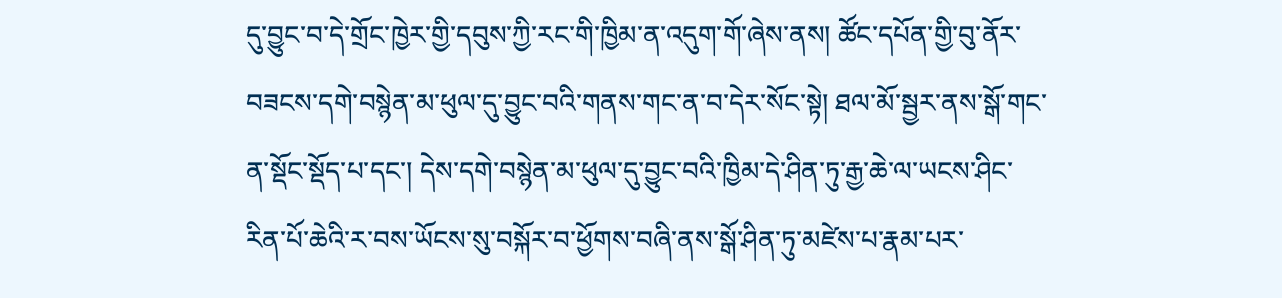དུ་བྱུང་བ་དེ་གྲོང་ཁྱེར་གྱི་དབུས་ཀྱི་རང་གི་ཁྱིམ་ན་འདུག་གོ་ཞེས་ནས། ཚོང་དཔོན་གྱི་བུ་ནོར་བཟངས་དགེ་བསྙེན་མ་ཕུལ་དུ་བྱུང་བའི་གནས་གང་ན་བ་དེར་སོང་སྟེ། ཐལ་མོ་སྦྱར་ནས་སྒོ་གང་ན་སྡོང་སྡོད་པ་དང་། དེས་དགེ་བསྙེན་མ་ཕུལ་དུ་བྱུང་བའི་ཁྱིམ་དེ་ཤིན་ཏུ་རྒྱ་ཆེ་ལ་ཡངས་ཤིང་རིན་པོ་ཆེའི་ར་བས་ཡོངས་སུ་བསྐོར་བ་ཕྱོགས་བཞི་ནས་སྒོ་ཤིན་ཏུ་མཛེས་པ་རྣམ་པར་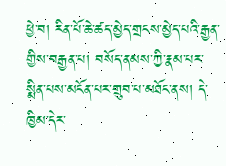ཕྱེ་བ། རིན་པོ་ཆེ་ཚད་མྱེད་གྲངས་མྱེད་པའི་རྒྱན་གྱིས་བརྒྱན་པ། བསོད་ནམས་ཀྱི་རྣམ་པར་སྨིན་པས་མངོན་པར་གྲུབ་པ་མཐོང་ནས། དེ་ཁྱིམ་དེར་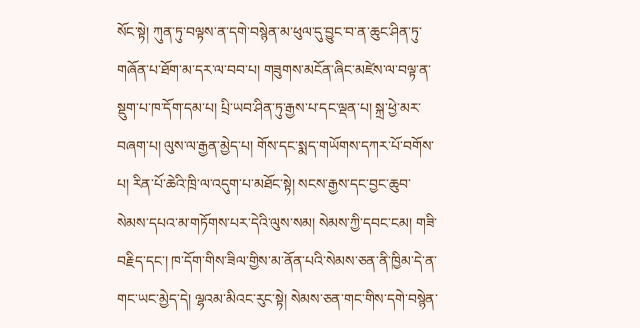སོང་སྟེ། ཀུན་ཏུ་བལྟས་ན་དགེ་བསྙེན་མ་ཕུལ་དུ་བྱུང་བ་ན་ཆུང་ཤིན་ཏུ་གཞོན་པ་ཐོག་མ་དར་ལ་བབ་པ། གཟུགས་མངོན་ཞིང་མཛེས་ལ་བལྟ་ན་སྡུག་པ་ཁ་དོག་དམ་པ། པྲི་ཡབ་ཤིན་ཏུ་རྒྱས་པ་དང་ལྡན་པ། སྐྲ་ཕྱེ་མར་བཞག་པ། ལུས་ལ་རྒྱན་མྱེད་པ། གོས་དང་སྨད་གཡོགས་དཀར་པོ་བགོས་པ། རིན་པོ་ཆེའི་ཁྲི་ལ་འདུག་པ་མཐོང་སྟེ། སངས་རྒྱས་དང་བྱང་ཆུབ་སེམས་དཔའ་མ་གཏོགས་པར་དེའི་ལུས་སམ། སེམས་ཀྱི་དབང་ངམ། གཟི་བརྗིད་དང་། ཁ་དོག་གིས་ཟིལ་གྱིས་མ་ནོན་པའི་སེམས་ཅན་ནི་ཁྱིམ་དེ་ན་གང་ཡང་མྱེད་དེ། ལྷའམ་མིའང་རུང་སྟེ། སེམས་ཅན་གང་གིས་དགེ་བསྙེན་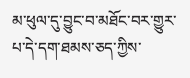མ་ཕུལ་དུ་བྱུང་བ་མཐོང་བར་གྱུར་པ་དེ་དག་ཐམས་ཅད་ཀྱིས་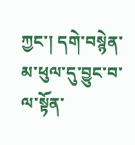ཀྱང་། དགེ་བསྙེན་མ་ཕུལ་དུ་བྱུང་བ་ལ་སྟོན་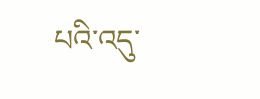པའི་འདུ་